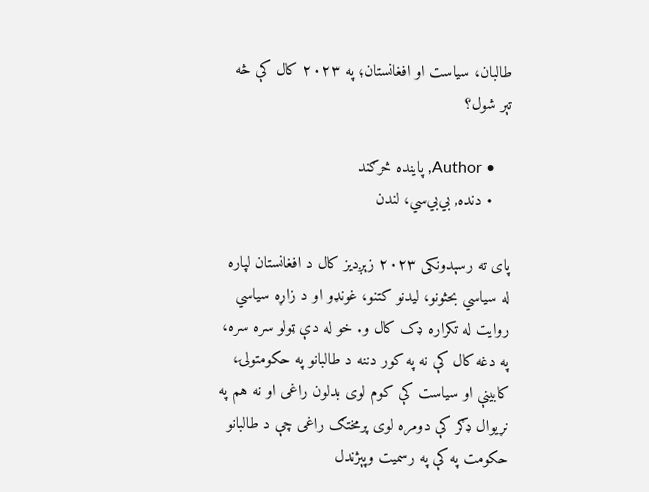طالبان، سیاست او افغانستان؛ په ۲۰۲۳ کال کې څه تېر شول؟

    • Author, پاینده څرګند
    • دنده, بي‌بي‌سي، لندن

پای ته رسېدونکی ۲۰۲۳ زېږدیز کال د افغانستان لپاره له سیاسي بحثونو، لیدنو کتنو، غونډو او د زاړه سیاسي روایت له تکراره ډک کال و. خو له دې ټولو سره سره، په دغه کال کې نه په کور دننه د طالبانو په حکومتولۍ، کابینې او سیاست کې کوم لوی بدلون راغی او نه هم په نړیوال ډګر کې دومره لوی پرمختګ راغی چې د طالبانو حکومت په کې په رسمیت وپېژندل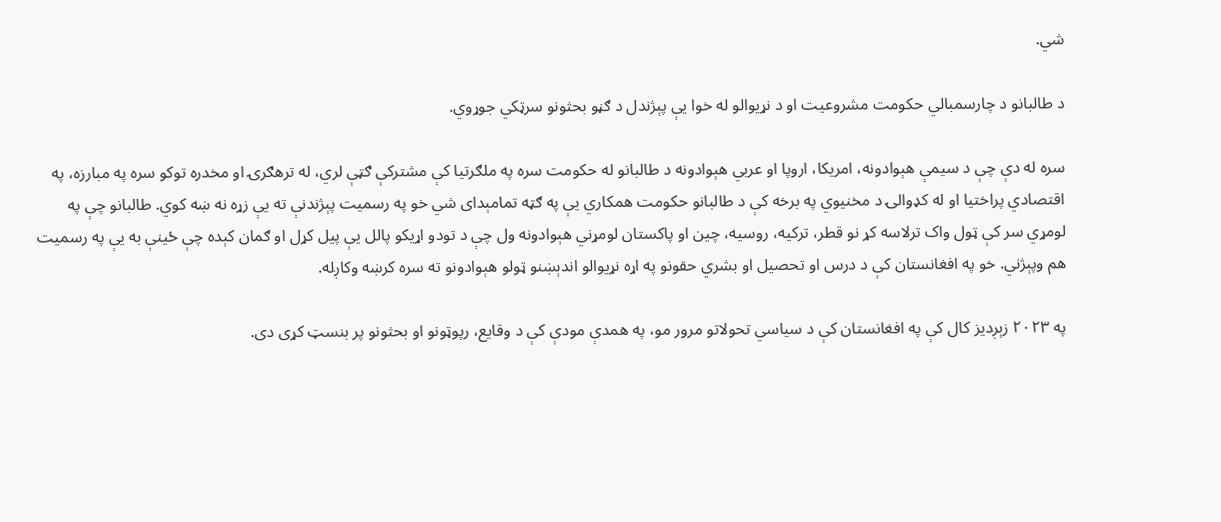شي.

د طالبانو د چارسمبالي حکومت مشروعیت او د نړیوالو له خوا یې پېژندل د ګڼو بحثونو سرټکي جوړوي.

سره له دې چې د سیمې هېوادونه، امریکا، اروپا او عربي هېوادونه د طالبانو له حکومت سره په ملګرتیا کې مشترکې ګټې لري، له ترهګرۍ او مخدره توکو سره په مبارزه، په اقتصادي پراختیا او له کډوالۍ د مخنیوي په برخه کې د طالبانو حکومت همکاري یې په ګټه تمامېدای شي خو په رسمیت پېژندنې ته یې زړه نه ښه کوي. طالبانو چې په لومړي سر کې ټول واک ترلاسه کړ نو قطر، ترکیه، روسیه، چین او پاکستان لومړني هېوادونه ول چې د تودو اړیکو پالل یې پیل کړل او ګمان کېده چې ځینې به یې په رسمیت هم وپېژني. خو په افغانستان کې د درس او تحصیل او بشري حقونو په اړه نړیوالو اندېښنو ټولو هېوادونو ته سره کرښه وکاږله.

په ۲۰۲۳ زېږدیز کال کې په افغانستان کې د سیاسي تحولاتو مرور مو، په همدې مودې کې د وقايع، رپوټونو او بحثونو پر بنسټ کړی دی.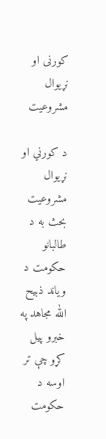کورنی او نړیوال مشروعیت

د کورني او نړیوال مشروعیت بحث به د طالبانو حکومت د ویاند ذبیح الله مجاهد په خبرو پیل کړو چې تر اوسه د حکومت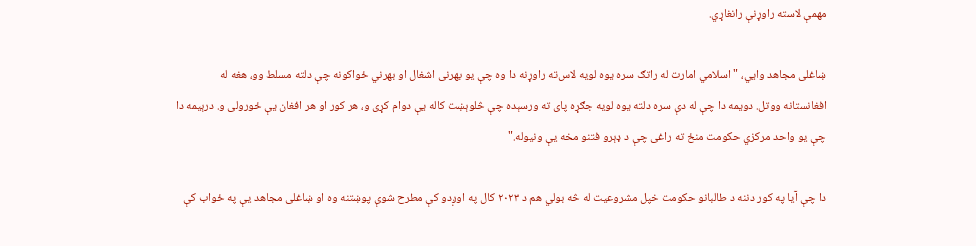مهمې لاسته راوړنې رانغاړي.

ښاغلی مجاهد وايي، "اسلامي امارت له راتګ سره یوه لویه لاس‌ته راوړنه دا وه چې یو بهرنی اشغال او بهرني ځواکونه چې دلته مسلط وو، هغه له افغانستانه ووتل. دویمه دا چې له دې سره دلته یوه لویه جګړه پای ته ورسېده چې څلوېښت کاله یې دوام کړی و، هر کور او هر افغان یې ځورولی و. درېیمه دا چې یو واحد مرکزي حکومت منځ ته راغی چې د ډېرو فتنو مخه یې ونیوله."

دا چې آیا په کور دننه د طالبانو حکومت خپل مشروعیت له څه بولي هم د ۲۰۲۳ کال په اوږدو کې مطرح شوې پوښتنه وه او ښاغلی مجاهد یې په ځواب کې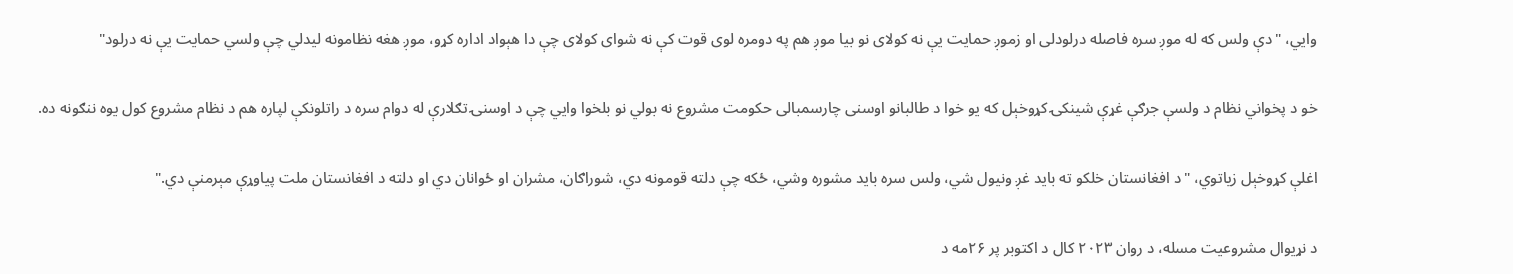وايي، "دې ولس که له موږ سره فاصله درلودلی او زموږ حمایت یې نه کولای نو بیا موږ هم په دومره لوی قوت کې نه شوای کولای چې دا هېواد اداره کړو، موږ هغه نظامونه لیدلي چې ولسي حمایت یې نه درلود"

خو د پخواني نظام د ولسې جرګې غړې شینکۍ کړوخېل که یو خوا د طالبانو اوسنی چارسمبالی حکومت مشروع نه بولي نو بلخوا وايي چې د اوسنۍ تګلارې له دوام سره د راتلونکې لپاره هم د نظام مشروع کول یوه ننګونه ده.

اغلې کړوخېل زیاتوي، "د افغانستان خلکو ته باید غږ ونیول شي، ولس سره باید مشوره وشي، ځکه چې دلته قومونه دي، شوراګان، مشران او ځوانان دي او دلته د افغانستان ملت پیاوړې مېرمنې دي."

د نړیوال مشروعیت مسله، د روان ۲۰۲۳ کال د اکتوبر پر ۲۶مه د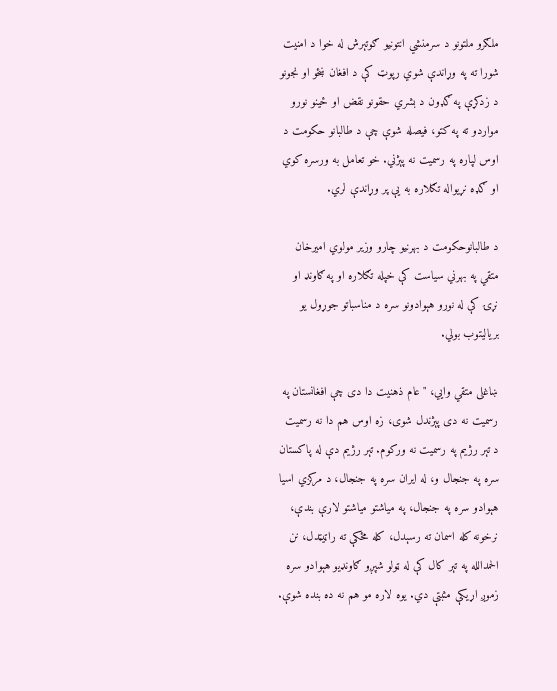ملګرو ملتونو د سرمنشي انتونیو ګوتېرش له خوا د امنیت شورا ته په وړاندې شوي رپوټ کې د افغان ښځو او نجونو د زدکړې په ګډون د بشري حقونو نقض او ځینو نورو مواردو ته په کتو، فیصله شوې چې د طالبانو حکومت د اوس لپاره په رسمیت نه پېژني. خو تعامل به ورسره کوي او ګډه نړیواله تګلاره به یې پر وړاندې لري.

د طالبانوحکومت د بهرنیو چارو وزیر مولوي امیرخان متقي په بهرني سیاست کې خپله تګلاره او په ګاونډ او نړۍ کې له نورو هېوادونو سره د مناسباتو جوړول یو بریالیتوب بولي.

ښاغلی متقي وايي، "عام ذهنیت دا دی چې افغانستان په رسمیت نه دی پېژندل شوی، زه اوس هم دا نه رسمیت د تېر رژیم په رسمیت نه ورکوم. تېر رژيم دې له پاکستان سره په جنجال و، له ایران سره په جنجال، د مرکزي اسیا هېوادو سره په جنجال، په میاشتو میاشتو لارې بندې، نرخونه کله اسمان ته رسېدل، کله مځکې ته راټیټدل، نن الحمدالله په تېر کال کې له ټولو شپږو ګاونډیو هېوادو سره زموږ اړیکې مثبتې دي. یوه لاره مو هم نه ده بنده شوې.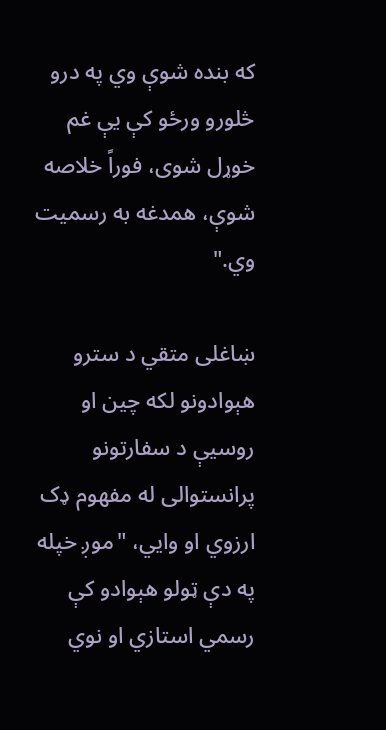که بنده شوې وي په درو څلورو ورځو کې یې غم خوړل شوی، فوراً خلاصه شوې، همدغه به رسمیت وي."

ښاغلی متقي د سترو هېوادونو لکه چین او روسیې د سفارتونو پرانستوالی له مفهوم ډک ارزوي او وايي، "موږ خپله په دې ټولو هېوادو کې رسمي استازي او نوي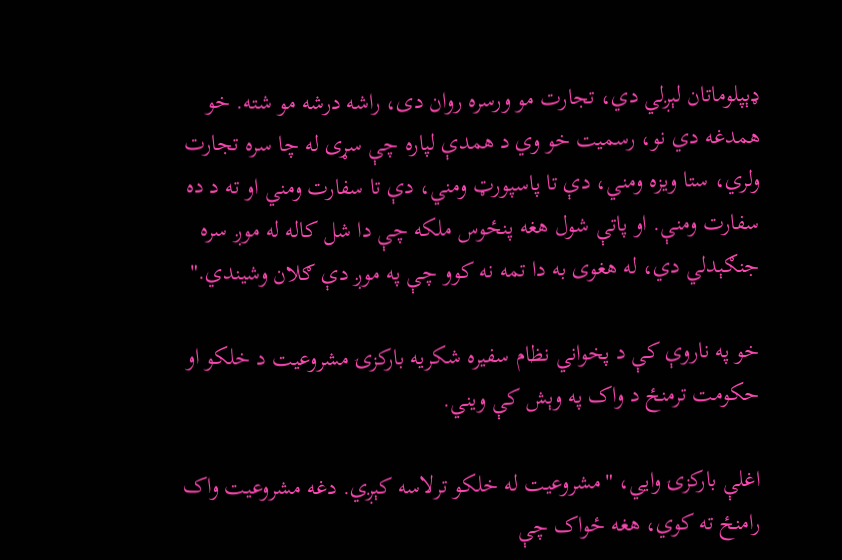ډېپلوماتان لېږلي دي، تجارت مو ورسره روان دی، راشه درشه مو شته. خو همدغه دي نو، رسمیت خو وي ‌د همدې لپاره چې سړی له چا سره تجارت ولري، ستا ویزه ومني، دې تا پاسپورټ ومني، دې تا سفارت ومني او ته د ده سفارت ومنې. او پاتې شول هغه پنځوس ملکه چې دا شل کاله له موږ سره جنګېدلي دي، له هغوی به دا تمه نه کوو چې په موږ دې ګلان وشیندي."

خو په ناروې کې د پخواني نظام سفیره شکریه بارکزۍ مشروعیت د خلکو او حکومت ترمنځ د واک په وېش کې ویني.

اغلې بارکزۍ وايي، "مشروعیت له خلکو ترلاسه کېږي. دغه مشروعیت واک رامنځ ته کوي، هغه ځواک چې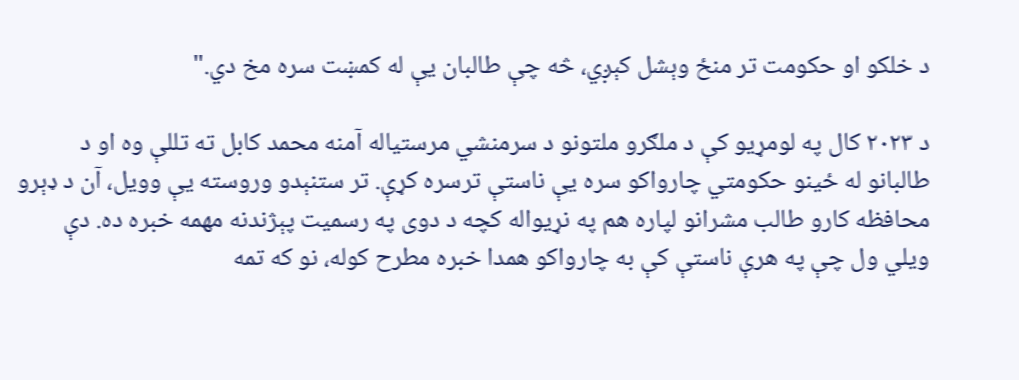د خلکو او حکومت تر منځ وېشل کېږي، څه چې طالبان یې له کمښت سره مخ دي."

د ۲۰۲۳ کال په لومړیو کې د ملګرو ملتونو د سرمنشي مرستیاله آمنه محمد کابل ته تللې وه او د طالبانو له ځینو حکومتي چارواکو سره یې ناستې ترسره کړې. تر ستنېدو وروسته یې وویل، آن د ډېرو محافظه کارو طالب مشرانو لپاره هم په نړیواله کچه د دوی په رسمیت پېژندنه مهمه خبره ده. دې ویلي ول چې په هرې ناستې کې به چارواکو همدا خبره مطرح کوله، نو که تمه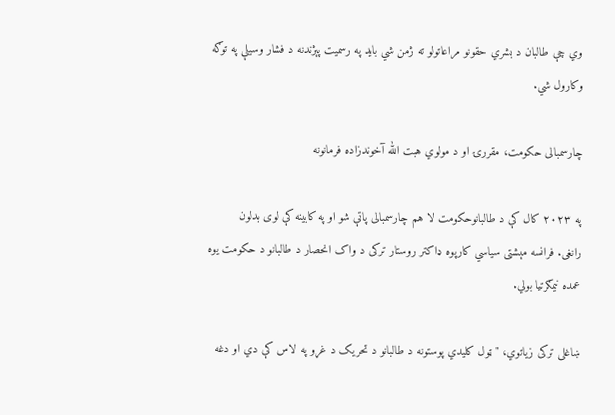وي چې طالبان د بشري حقونو مراعاتولو ته ژمن شي باید په رسمیت پېژندنه د فشار وسیلې په توګه وکارول شي.

چارسمبالی حکومت، مقررۍ او د مولوي هبت الله آخوندزاده فرمانونه

په ۲۰۲۳ کال کې د طالبانوحکومت لا هم چارسمبالی پاتې شو او په کابینه کې لوی بدلون رانغی. فرانسه مېشتی سیاسي کارپوه ډاکتر روستار ترکی د واک انحصار د طالبانو د حکومت یوه عمده نیمګرتیا بولي.

ښاغلی ترکی زیاتوي، "ټول کلیدي پوستونه د طالبانو د تحریک د غړو په لاس کې دي او دغه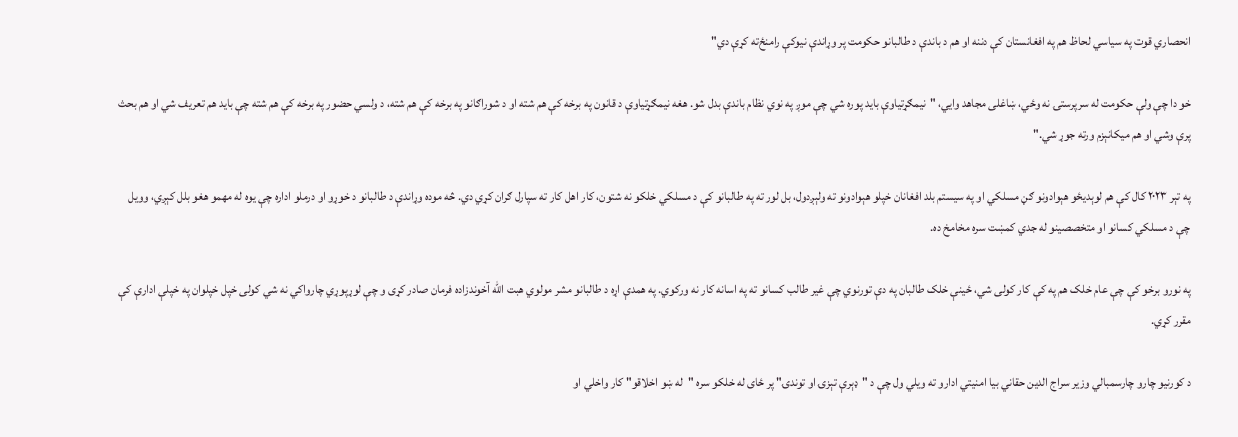انحصاري قوت په سیاسي لحاظ هم په افغانستان کې دننه او هم د باندې د طالبانو حکومت پر وړاندې نیوکې رامنځ‌ته کړې دي"

خو دا چې ولې حکومت له سرپرستۍ نه وځي، ښاغلی مجاهد وایي، ‌"نیمګړتیاوې باید پوره شي چې موږ په نوي نظام باندې بدل شو. هغه نیمګړتیاوې د قانون په برخه کې هم شته او د شوراګانو په برخه کې هم شته، د ولسي حضور په برخه کې هم شته چې باید هم تعریف شي او هم بحث پرې وشي او هم میکانېزم ورته جوړ شي."

په تېر ۲۰۲۳ کال کې هم لوېدیځو هېوادونو ګڼ مسلکي او په سیستم بلد افغانان خپلو هېوادونو ته ولېږدول، بل لور ته په طالبانو کې د مسلکي خلکو نه شتون، کار اهل کار ته سپارل ګران کړي دي. څه موده وړاندې د طالبانو د خوړو او درملو اداره چې یوه له مهمو هغو بلل کېږي، وویل چې د مسلکي کسانو او متخصصینو له جدي کمښت سره مخامخ ده.

په نورو برخو کې چې عام خلک هم په کې کار کولی شي، ځینې خلک طالبان په دې تورنوي چې غیر طالب کسانو ته په اسانه کار نه ورکوي. په همدې اړه د طالبانو مشر مولوي هبت الله آخوندزاده فرمان صادر کړی و چې لوړپوړي چارواکي نه شي کولی خپل خپلوان په خپلې ادارې کې مقرر کړي.

د کورنیو چارو چارسمبالي وزیر سراج الدین حقاني بیا امنیتي ادارو ته ویلي ول چې د "ډېرې تېزۍ او توندۍ" پر ځای له خلکو سره "له ښو اخلاقو" کار واخلي او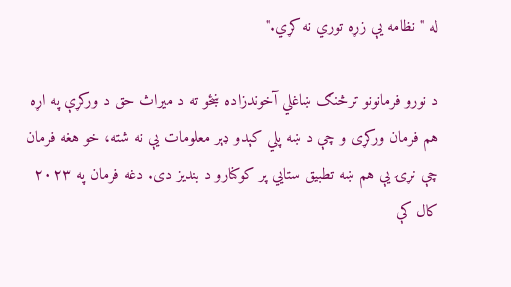له "نظامه یې زړه توري نه کړي."

د نورو فرمانونو ترڅنګ ښاغلي آخوندزاده ښځو ته د میراث حق د ورکړې په اړه هم فرمان ورکړی و چې د ښه پلي کېدو ډېر معلومات یې نه شته، خو هغه فرمان چې نړۍ یې هم ښه تطبیق ستايي پر کوکنارو د بندیز دی. دغه فرمان په ۲۰۲۳ کال کې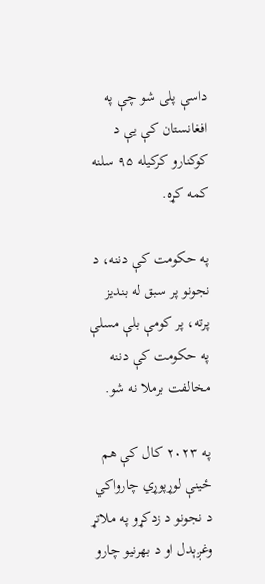داسې پلی شو چې په افغانستان کې یې د کوکنارو کرکیله ۹۵ سلنه کمه کړه.

په حکومت کې دننه، د نجونو پر سبق له بندیز پرته، پر کومې بلې مسلې په حکومت کې دننه مخالفت برملا نه شو.

په ۲۰۲۳ کال کې هم ځینې لوړپوړي چارواکي د نجونو د زدکړو په ملاتړ وغږېدل او د بهرنیو چارو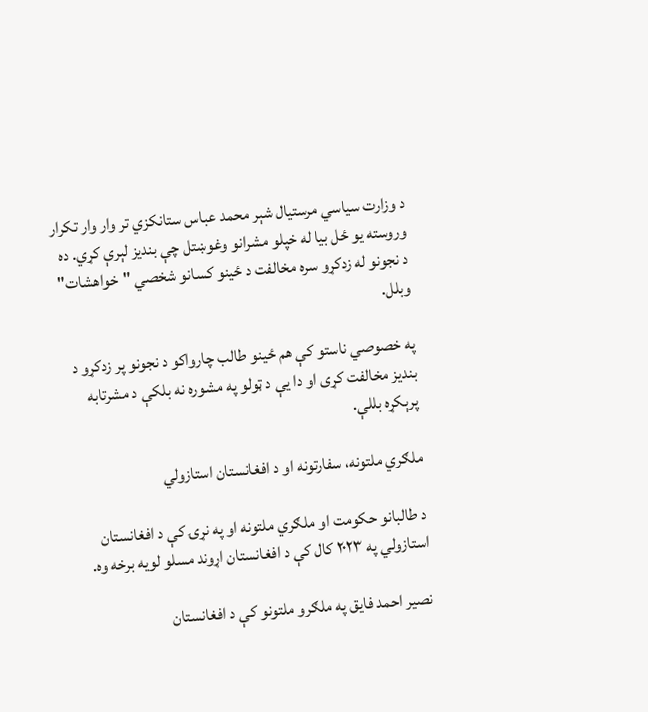د وزارت سیاسي مرستیال شېر محمد عباس ستانکزي تر وار وار تکرار وروسته یو ځل بیا له خپلو مشرانو وغوښتل چې بندیز لېرې کړي. ده د نجونو له زدکړو سره مخالفت د ځینو کسانو شخصي "خواهشات" وبلل.

په خصوصي ناستو کې هم ځینو طالب چارواکو د نجونو پر زدکړو د بندیز مخالفت کړی او دا یې د ټولو په مشوره نه بلکې د مشرتابه پرېکړه بللې.

ملګري ملتونه، سفارتونه او د افغانستان استازولي

د طالبانو حکومت او ملګري ملتونه او په نړۍ کې د افغانستان استازولي په ۲۰۲۳ کال کې د افغانستان اړوند مسلو لویه برخه وه.

نصیر احمد فایق په ملګرو ملتونو کې د افغانستان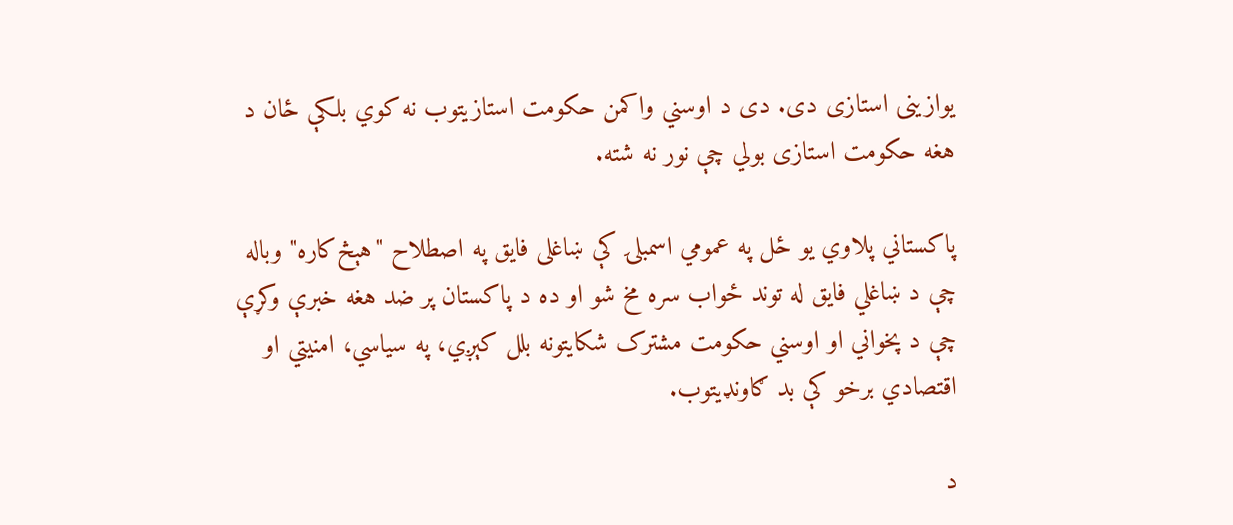یوازینی استازی دی. دی د اوسني واکمن حکومت استازیتوب نه کوي بلکې ځان د هغه حکومت استازی بولي چې نور نه شته.

پاکستاني پلاوي یو ځل په عمومي اسمبلۍ کې ښاغلی فایق په اصطلاح "هېڅ‌کاره" وباله چې د ښاغلي فایق له توند ځواب سره مخ شو او ده د پاکستان پر ضد هغه خبرې وکړې چې د پخواني او اوسني حکومت مشترک شکایتونه بلل کېږي، په سیاسي، امنیتي او اقتصادي برخو کې بد ګاونډیتوب.

د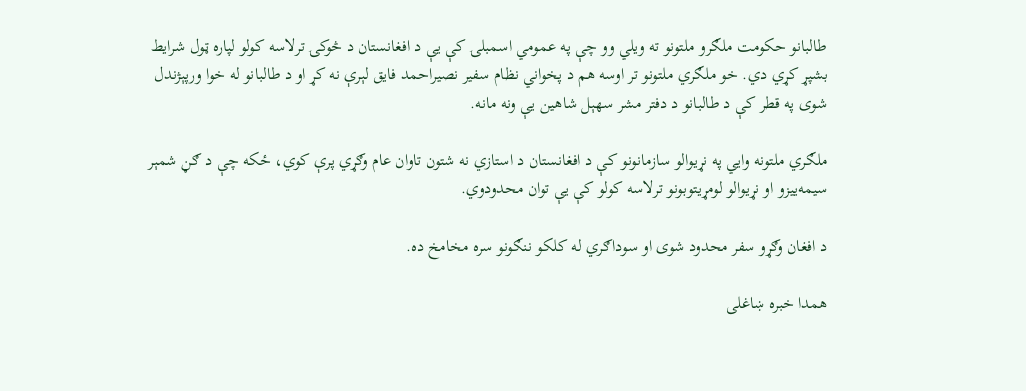طالبانو حکومت ملګرو ملتونو ته ویلي وو چې په عمومي اسمبلۍ کې یې د افغانستان د څوکۍ ترلاسه کولو لپاره ټول شرایط بشپړ کړي دي. خو ملګري ملتونو تر اوسه هم د پخواني نظام سفیر نصیراحمد فایق لېرې نه کړ او د طالبانو له خوا ورپېژندل شوی په قطر کې د طالبانو د دفتر مشر سهېل شاهین یې ونه مانه.

ملګري ملتونه وايي په نړیوالو سازمانونو کې د افغانستان د استازي نه شتون تاوان عام وګړي پرې کوي، ځکه چې د ګڼ شمېر سیمه‌ییزو او نړیوالو لومړیتوبونو ترلاسه کولو کې یې توان محدودوي.

د افغان وګړو سفر محدود شوی او سوداګري له کلکو ننګونو سره مخامخ ده.

همدا خبره ښاغلی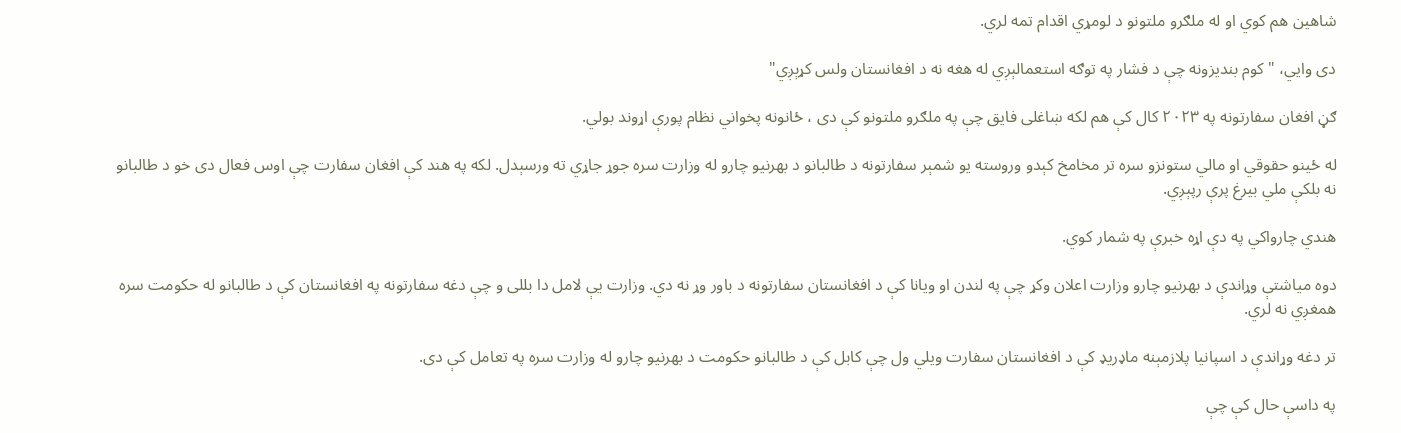شاهین هم کوي او له ملګرو ملتونو د لومړي اقدام تمه لري.

دی وايي، "کوم بندیزونه چې د فشار په توګه استعمالېږي له هغه نه د افغانستان ولس کړېږي"

ګڼ افغان سفارتونه په ۲۰۲۳ کال کې هم لکه ښاغلی فایق چې په ملګرو ملتونو کې دی ، ځانونه پخواني نظام پورې اړوند بولي.

له ځینو حقوقي او مالي ستونزو سره تر مخامخ کېدو وروسته یو شمېر سفارتونه د طالبانو د بهرنیو چارو له وزارت سره جوړ جاړي ته ورسېدل. لکه په هند کې افغان سفارت چې اوس فعال دی خو د طالبانو نه بلکې ملي بیرغ پرې رپېږي.

هندي چارواکي په دې اړه خبرې په شمار کوي.

دوه میاشتې وړاندې د بهرنیو چارو وزارت اعلان وکړ چې په لندن او ویانا کې د افغانستان سفارتونه د باور وړ نه دي. وزارت یې لامل دا بللی و چې دغه سفارتونه په افغانستان کې د طالبانو له حکومت سره همغږي نه لري.

تر دغه وړاندې د اسپانیا پلازمېنه ماډریډ کې د افغانستان سفارت ویلي ول چې کابل کې د طالبانو حکومت د بهرنیو چارو له وزارت سره په تعامل کې دی.

په داسې حال کې چې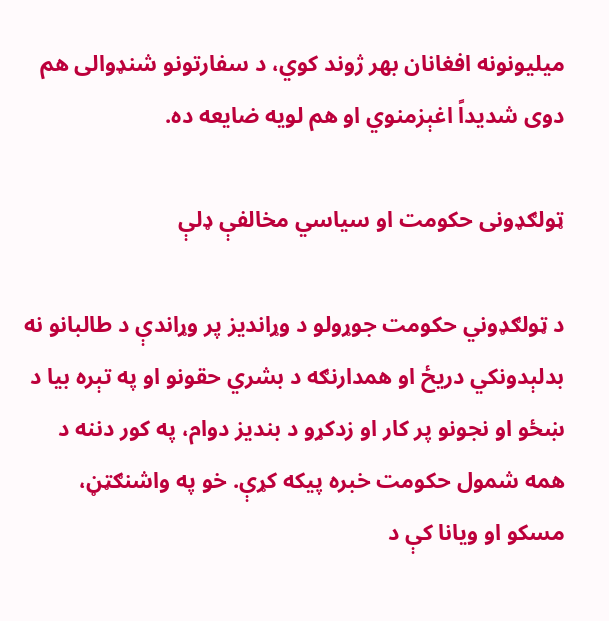میلیونونه افغانان بهر ژوند کوي، د سفارتونو شنډوالی هم دوی شدیداً اغېزمنوي او هم لویه ضایعه ده.

ټولګډونی حکومت او سیاسي مخالفې ډلې

د ټولګډوني حکومت جوړولو د وړاندیز پر وړاندې د طالبانو نه بدلېدونکي دریځ او همدارنګه د بشري حقونو او په تېره بیا د ښځو او نجونو پر کار او زدکړو د بندیز دوام، په کور دننه د همه شمول حکومت خبره پیکه کړې. خو په واشنګټڼ، مسکو او ویانا کې د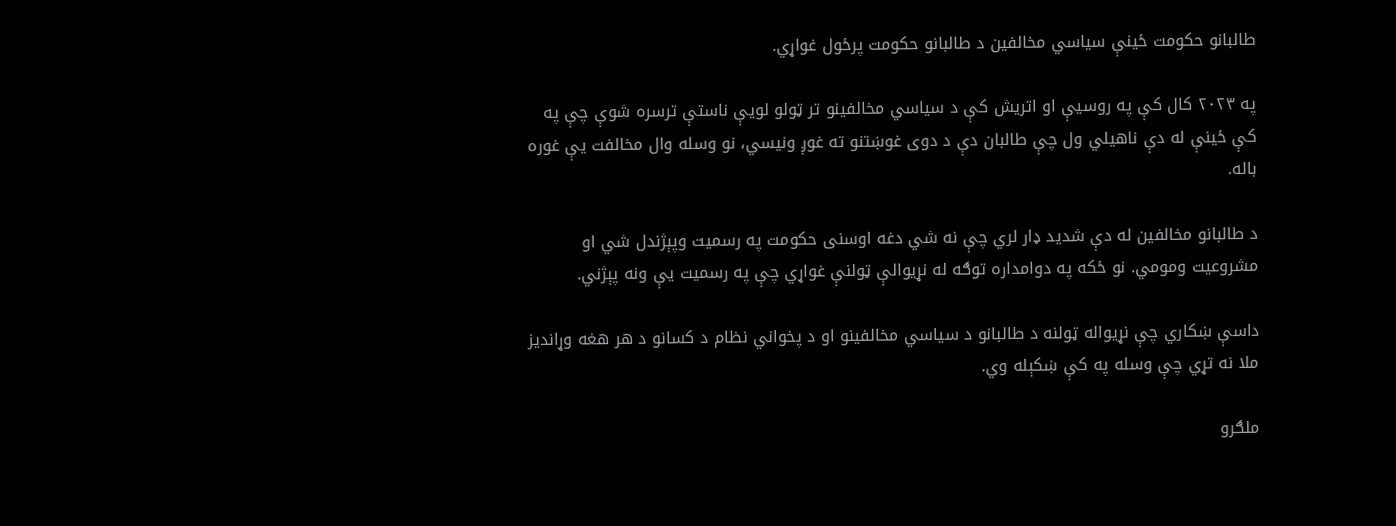طالبانو حکومت ځینې سیاسي مخالفین د طالبانو حکومت پرځول غواړي.

په ۲۰۲۳ کال کې په روسیې او اتریش کې د سیاسي مخالفینو تر ټولو لویې ناستې ترسره شوې چې په کې ځینې له دې ناهیلي ول چې طالبان دې د دوی غوښتنو ته غوږ ونیسي، نو وسله وال مخالفت یې غوره باله.

د طالبانو مخالفین له دې شدید ډار لري چې نه شي دغه اوسنی حکومت په رسمیت وپېژندل شي او مشروعیت ومومي. نو ځکه په دوامداره توګه له نړیوالې ټولنې غواړي چې په رسمیت یې ونه پېژني.

داسې ښکاري چې نړیواله ټولنه د طالبانو د سیاسي مخالفینو او د پخواني نظام د کسانو د هر هغه وړاندیز ملا نه تړي چې وسله په کې ښکېله وي.

ملګرو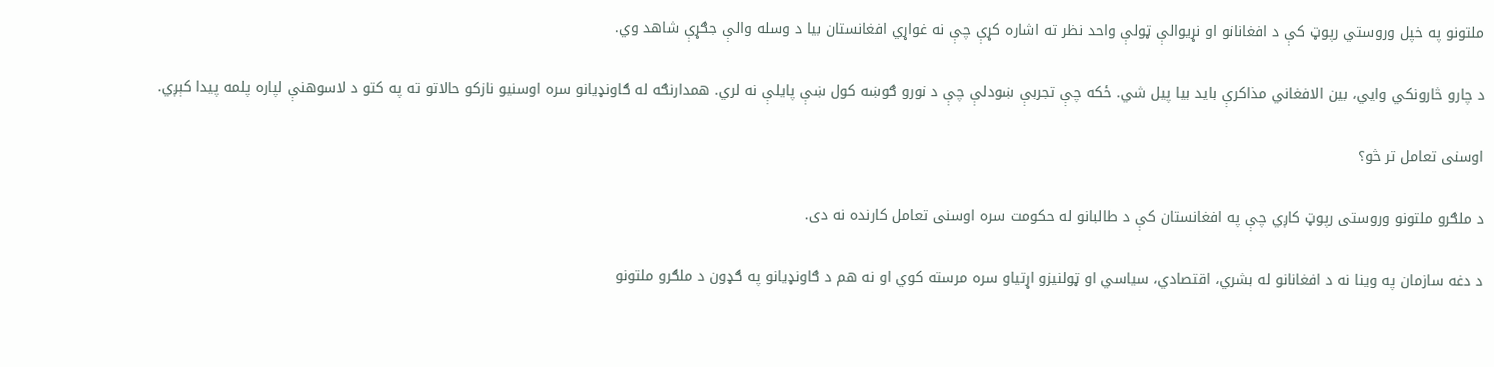ملتونو په خپل وروستي رپوټ کې د افغانانو او نړیوالې ټولې واحد نظر ته اشاره کړې چې نه غواړي افغانستان بیا د وسله والې جګړې شاهد وي.

د چارو څارونکي وايي، بین الافغاني مذاکرې باید بیا پیل شي. ځکه چې تجربې ښودلې چې د نورو ګوښه کول ښې پایلې نه لري. همدارنګه له ګاونډیانو سره اوسنیو نازکو حالاتو ته په کتو د لاسوهنې لپاره پلمه پیدا کېږي.

اوسنی تعامل تر څو؟

د ملګرو ملتونو وروستی رپوټ کاږي چې په افغانستان کې د طالبانو له حکومت سره اوسنی تعامل کارنده نه دی.

د دغه سازمان په وینا نه د افغانانو له بشري، اقتصادي، سیاسي او ټولنیزو اړتیاو سره مرسته کوي او نه هم د ګاونډیانو په ګډون د ملګرو ملتونو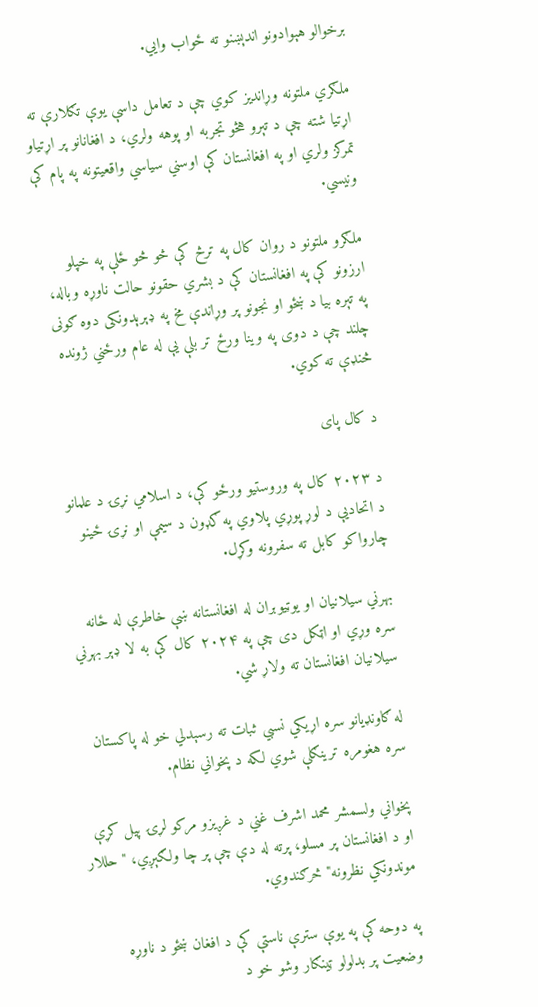برخوالو هېوادونو اندېښنو ته ځواب وایي.

ملګري ملتونه وړاندیز کوي چې د تعامل داسې یوې تګلارې ته اړتیا شته چې د تېرو هڅو تجربه او پوهه ولري، د افغانانو پر اړتیاو تمرکز ولري او په افغانستان کې اوسني سیاسي واقعیتونه په پام کې ونیسي.

ملګرو ملتونو د روان کال په ترڅ کې څو څو ځلې په خپلو ارزونو کې په افغانستان کې د بشري حقونو حالت ناوړه وباله، په تېره بیا د ښځو او نجونو پر وړاندې مخ په ډېرېدونکی دوه ګونی چلند چې د دوی په وینا ورځ تر بلې یې له عام ورځني ژونده څنډې ته کوي.

د کال پای

د ۲۰۲۳ کال په وروستیو ورځو کې، د اسلامي نړۍ د علمانو د اتحادیې د لوړ پوړي پلاوي په ګډون د سیمې او نړۍ ځینو چارواکو کابل ته سفرونه وکړل.

بهرني سیلانیان او یوټیوبران له افغانستانه ښې خاطرې له ځانه سره وړي او اټکل دی چې په ۲۰۲۴ کال کې به لا ډېر بهرني سیلانیان افغانستان ته ولاړ شي.

له ګاونډیانو سره اړیکي نسبي ثبات ته رسېدلي خو له پاکستان سره هغومره ترینګلې شوي لکه د پخواني نظام.

پخواني ولسمشر محمد اشرف غني د غږیزو مرکو لړۍ پیل کړې او د افغانستان پر مسلو، پرته له دې چې پر چا ولګېږي، "حللار موندونکي نظرونه" څرګندوي.

په دوحه کې په یوې سترې ناستې کې د افغان ښځو د ناوړه وضعیت پر بدلولو ټینګار وشو خو د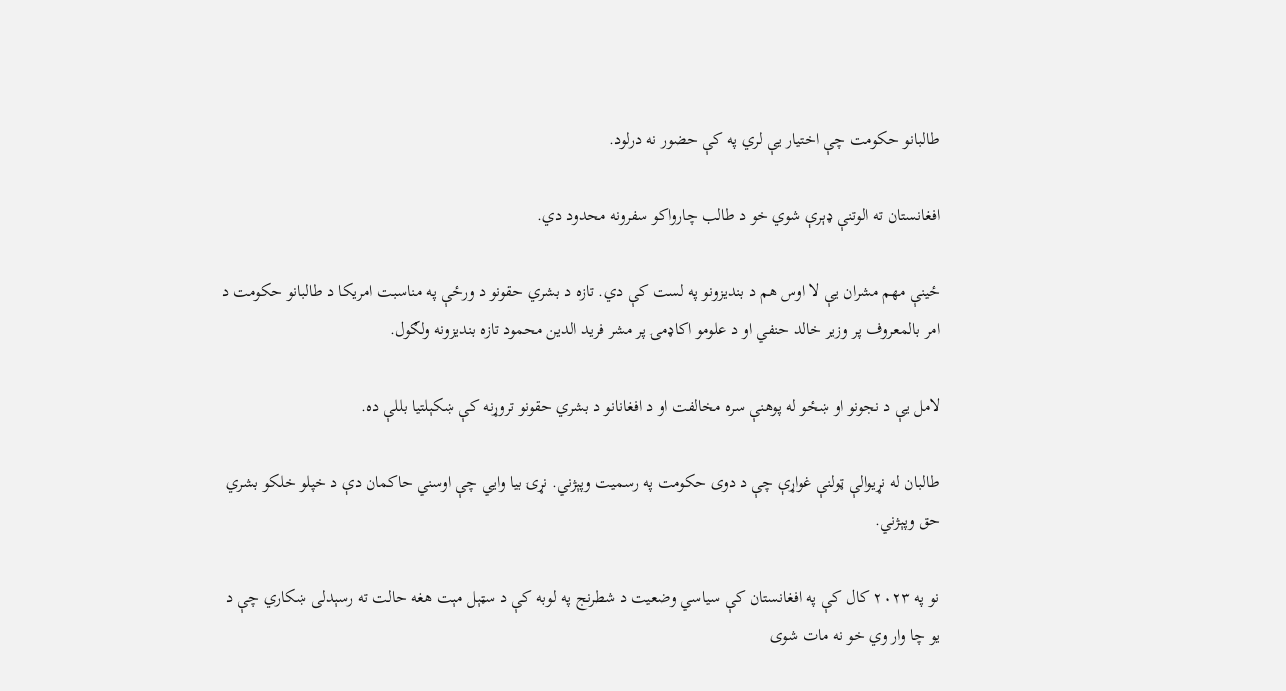طالبانو حکومت چې اختیار یې لري په کې حضور نه درلود.

افغانستان ته الوتنې ډېرې شوي خو د طالب چارواکو سفرونه محدود دي.

ځینې مهم مشران یې لا اوس هم د بندیزونو په لست کې دي. تازه د بشري حقونو د ورځې په مناسبت امریکا د طالبانو حکومت د امر بالمعروف پر وزیر خالد حنفي او د علومو اکاډمۍ پر مشر فريد الدين محمود تازه بنديزونه ولګول.

لامل یې د نجونو او ښځو له پوهنې سره مخالفت او د افغانانو د بشري حقونو تروړنه کې ښکېلتیا بللې ده.

طالبان له نړیوالې ټولنې غواړې چې د دوی حکومت په رسمیت وپېژني. نړۍ بیا وايي چې اوسني حاکمان دې د خپلو خلکو بشري حق وپېژني.

نو په ۲۰۲۳ کال کې په افغانستان کې سیاسي وضعیت د شطرنج په لوبه کې د سټېل مېت هغه حالت ته رسېدلی ښکاري چې د یو چا وار وي خو نه مات شوی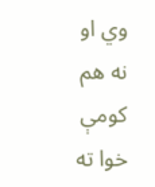وي او نه هم کومې خوا ته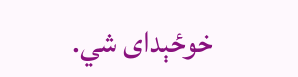خوځېدای شي.